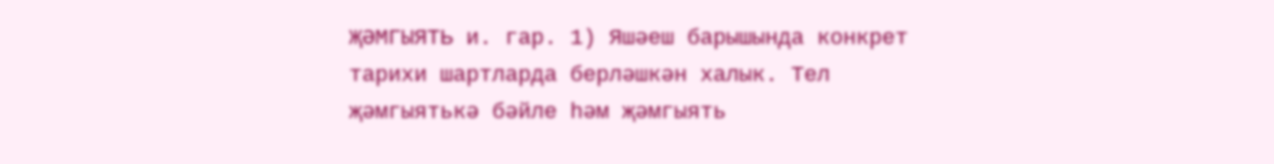ҖӘМГЫЯТЬ и. гар. 1) Яшәеш барышында конкрет тарихи шартларда берләшкән халык. Тел җәмгыятькә бәйле һәм җәмгыять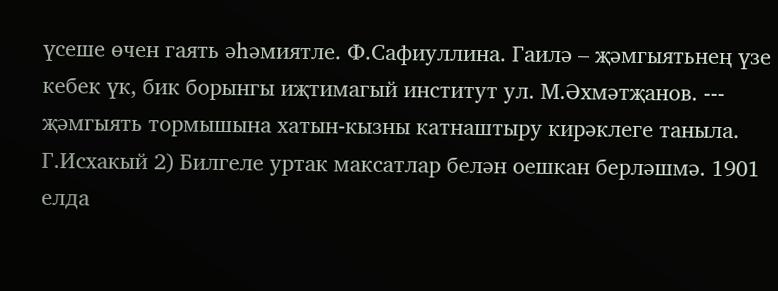үсеше өчен гаять әһәмиятле. Ф.Сафиуллина. Гаилә – җәмгыятьнең үзе кебек үк, бик борынгы иҗтимагый институт ул. М.Әхмәтҗанов. --- җәмгыять тормышына хатын-кызны катнаштыру кирәклеге таныла. Г.Исхакый 2) Билгеле уртак максатлар белән оешкан берләшмә. 1901 елда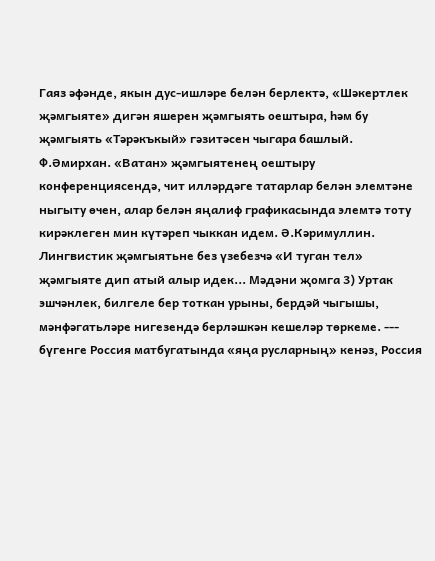Гаяз әфәнде, якын дус-ишләре белән берлектә, «Шәкертлек җәмгыяте» дигән яшерен җәмгыять оештыра, һәм бу җәмгыять «Тәрәкъкый» гәзитәсен чыгара башлый. Ф.Әмирхан. «Ватан» җәмгыятенең оештыру конференциясендә, чит илләрдәге татарлар белән элемтәне ныгыту өчен, алар белән яңалиф графикасында элемтә тоту кирәклеген мин күтәреп чыккан идем. Ә.Кәримуллин. Лингвистик җәмгыятьне без үзебезчә «И туган тел» җәмгыяте дип атый алыр идек... Мәдәни җомга 3) Уртак эшчәнлек, билгеле бер тоткан урыны, бердәй чыгышы, мәнфәгатьләре нигезендә берләшкән кешеләр төркеме. --- бүгенге Россия матбугатында «яңа русларның» кенәз, Россия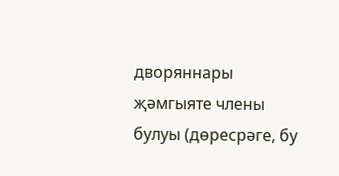дворяннары җәмгыяте члены булуы (дөресрәге, бу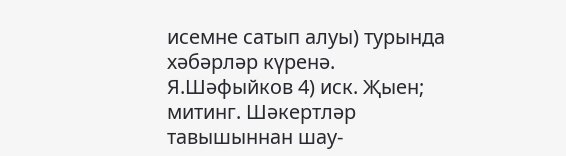исемне сатып алуы) турында хәбәрләр күренә. Я.Шәфыйков 4) иск. Җыен; митинг. Шәкертләр тавышыннан шау-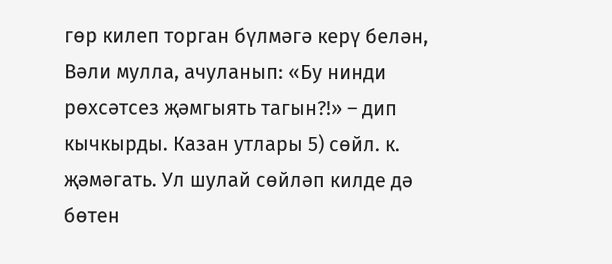гөр килеп торган бүлмәгә керү белән, Вәли мулла, ачуланып: «Бу нинди рөхсәтсез җәмгыять тагын?!» – дип кычкырды. Казан утлары 5) сөйл. к. җәмәгать. Ул шулай сөйләп килде дә бөтен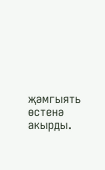җәмгыять өстенә акырды.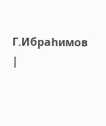Г.Ибраһимов |